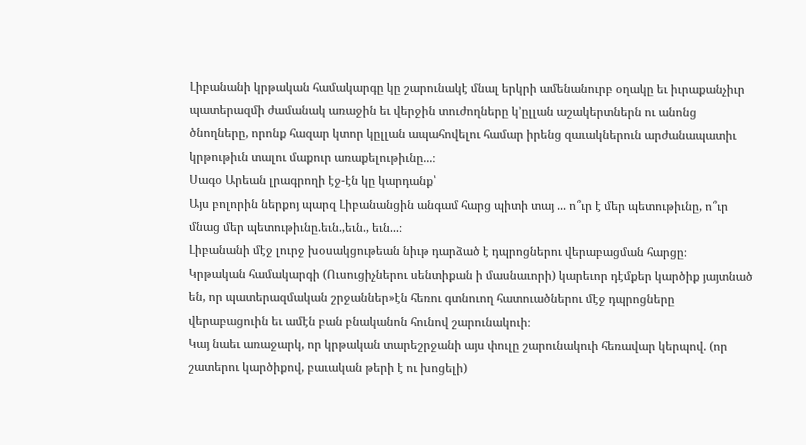Լիբանանի կրթական համակարգը կը շարունակէ մնալ երկրի ամենանուրբ օղակը եւ իւրաքանչիւր պատերազմի ժամանակ առաջին եւ վերջին տուժողները կ՚ըլլան աշակերտներն ու անոնց ծնողները, որոնք հազար կտոր կըլլան ապահովելու համար իրենց զաւակներուն արժանապատիւ կրթութիւն տալու մաքուր առաքելութիւնը...։
Սագօ Արեան լրագրողի էջ-էն կը կարդանք՝
Այս բոլորին ներքոյ պարզ Լիբանանցին անգամ հարց պիտի տայ ... ո՞ւր է մեր պետութիւնը, ո՞ւր մնաց մեր պետութիւնը.եւն.,եւն., եւն...։
Լիբանանի մէջ լուրջ խօսակցութեան նիւթ դարձած է դպրոցներու վերաբացման հարցը։
Կրթական համակարգի (Ուսուցիչներու սենտիքան ի մասնաւորի) կարեւոր դէմքեր կարծիք յայտնած են, որ պատերազմական շրջաններ»էն հեռու գտնուող հատուածներու մէջ դպրոցները վերաբացուին եւ ամէն բան բնականոն հունով շարունակուի։
Կայ նաեւ առաջարկ, որ կրթական տարեշրջանի այս փուլը շարունակուի հեռավար կերպով. (որ շատերու կարծիքով, բաւական թերի է ու խոցելի)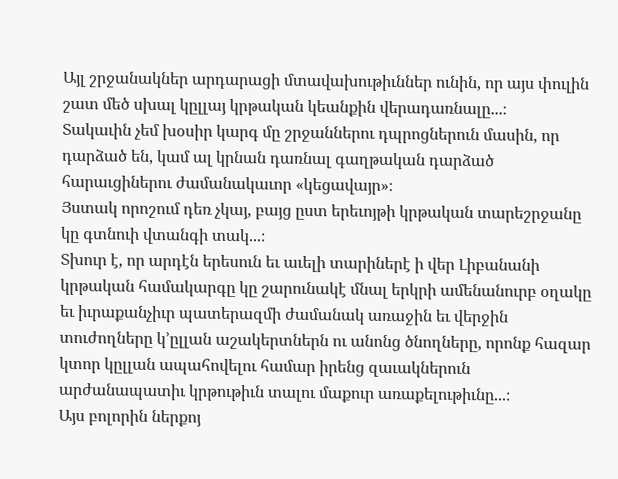Այլ շրջանակներ արդարացի մտավախութիւններ ունին, որ այս փուլին շատ մեծ սխալ կըլլայ կրթական կեանքին վերադառնալը...։
Տակաւին չեմ խօսիր կարգ մը շրջաններու դպրոցներուն մասին, որ դարձած են, կամ ալ կրնան դառնալ գաղթական դարձած հարաւցիներու ժամանակաւոր «կեցավայր»։
Յստակ որոշում դեռ չկայ, բայց ըստ երեւոյթի կրթական տարեշրջանը կը գտնուի վտանգի տակ...։
Տխուր է, որ արդէն երեսուն եւ աւելի տարիներէ ի վեր Լիբանանի կրթական համակարգը կը շարունակէ մնալ երկրի ամենանուրբ օղակը եւ իւրաքանչիւր պատերազմի ժամանակ առաջին եւ վերջին տուժողները կ՚ըլլան աշակերտներն ու անոնց ծնողները, որոնք հազար կտոր կըլլան ապահովելու համար իրենց զաւակներուն արժանապատիւ կրթութիւն տալու մաքուր առաքելութիւնը...։
Այս բոլորին ներքոյ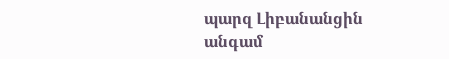պարզ Լիբանանցին անգամ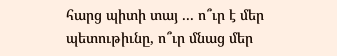հարց պիտի տայ ... ո՞ւր է մեր պետութիւնը, ո՞ւր մնաց մեր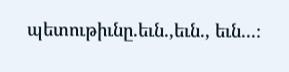պետութիւնը.եւն.,եւն., եւն...։